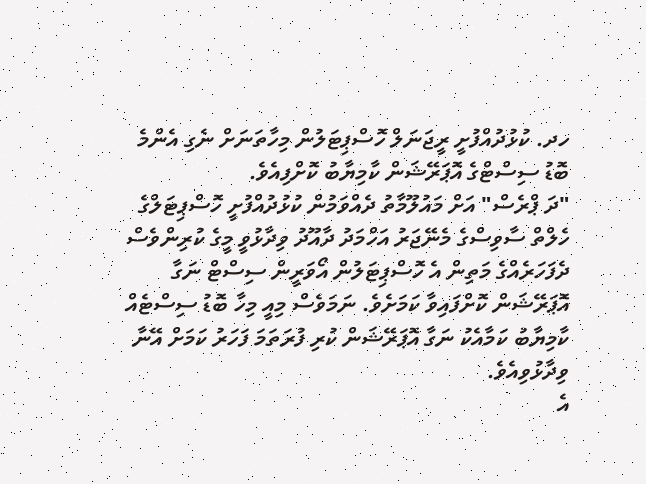ހދ. ކުޅުދުއްފުށީ ރީޖަނަލް ހޮސްޕިޓަލުން މިހާތަނަށް ނެގި އެންމެ ބޮޑު ސިސްޓްގެ އޮޕަރޭޝަން ކާމިޔާބު ކޮށްފިއެވެ.
"ދަ ޕްރެސް" އަށް މައުލޫމާތު ދެއްވަމުން ކުޅުދުއްފުށީ ހޮސްޕިޓަލްގެ ހެލްތް ސާވިސްގެ މެނޭޖަރު އަހްމަދު ދާއޫދު ވިދާޅުވީ މީގެ ކުރިންވެސް ދެފަހަރެއްގެ މަތިން އެ ހޮސްޕިޓަލުން އޯވަރީން ސިސްޓް ނަގާ އޮޕަރޭޝަން ކޮށްފައިވާ ކަމަށެވެ. ނަމަވެސް މިއީ މިހާ ބޮޑު ސިސްޓެއް ކާމިޔާބު ކަމާއެކު ނަގާ އޮޕަރޭޝަން ކުރި ފުރަތަމަ ފަހަރު ކަމަށް އޭނާ ވިދާޅުވިއެވެ.
އެ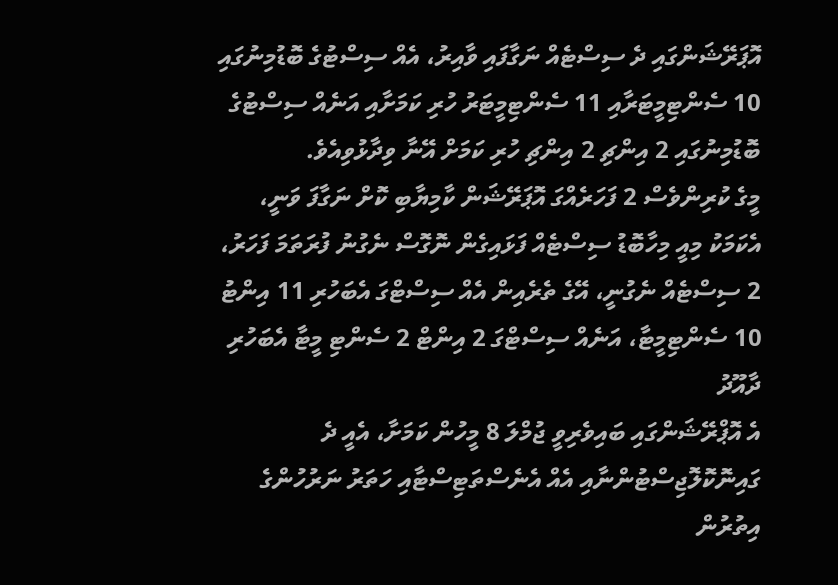އޮޕަރޭޝަންގައި ދެ ސިސްޓެއް ނަގާފައި ވާއިރު، އެއް ސިސްޓުގެ ބޮޑުމިނުގައި 10 ސެންޓިމީޓަރާއި 11 ސެންޓިމީޓަރު ހުރި ކަމަށާއި އަނެއް ސިސްޓުގެ ބޮޑުމިނުގައި 2 އިންޗި 2 އިންޗި ހުރި ކަމަށް އޭނާ ވިދާޅުވިއެވެ.
މީގެ ކުރިންވެސް 2 ފަހަރެއްގަ އޮޕަރޭޝަން ކާމިޔާބި ކޮށް ނަގާފަ ވަނީ، އެކަމަކު މިއީ މިހާބޮޑު ސިސްޓެއް ފަޅައިގެން ނޮގޮސް ނެގުނު ފުރަތަމަ ފަހަރު، 2 ސިސްޓެއް ނެގުނީ، އޭގެ ތެރެއިން އެއް ސިސްޓްގަ އެބަހުރި 11 އިންޓު 10 ސެންޓިމީޓާ، އަނެއް ސިސްޓްގަ 2 އިންޓް 2 ސެންޓި މީޓާ އެބަހުރި
ދާއޫދު
އެ އޮޕްރޭޝަންގައި ބައިވެރިވީ ޖުމްލަ 8 މީހުން ކަމަށާ، އެއީ ދެ ގައިނޮކޮލޮޖިސްޓުންނާއި އެއް އެނެސްތަޓިސްޓާއި ހަތަރު ނަރުހުންގެ އިތުރުން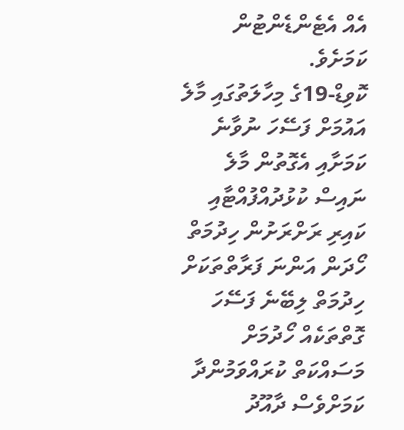އެއް އެޓެންޑެންޓުން ކަމަށެވެ.
ކޮވިޑް-19ގެ މިހާލަތުގައި މާލެ އައުމަށް ފަސޭހަ ނުވާނެ ކަމަށާއި އެގޮތުން މާލެ ނައިސް ކުޅުދުއްފުއްޓާއި ކައިރި ރަށްރަށުން ހިދުމަތް ހޯދަން އަންނަ ފަރާތްތަކަށް ހިދުމަތް ލިބޭނެ ފަސޭހަ ގޮތްތަކެއް ހޯދުމަށް މަސައްކަތް ކުރައްވަމުންދާ ކަމަށްވެސް ދާއޫދު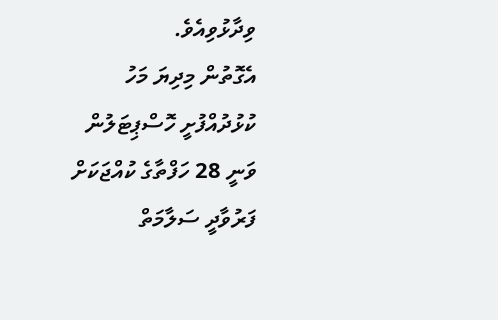ވިދާޅުވިއެވެ.
އެގޮތުން މިދިޔަ މަހު ކުޅުދުއްފުށީ ހޮސްޕިޓަލުން ވަނީ 28 ހަފްތާގެ ކުއްޖަކަށް ފަރުވާދީ ސަލާމަތް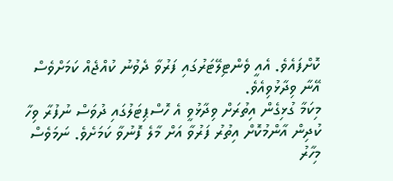ކޮށްފައެވެ. އެއީ ވެންޓިލޭޓަރުގައި ފަރުވާ ދެވުނު ކުއްޖެއް ކަމަށްވެސް އޭނާ ވިދާޅުވިއެވެ.
މިކަމާ ގުޅިގެން އިތުރަށް ވިދާޅުވީ އެ ހޮސްޕިޓަލުގައި ދުވަސް ނުފުރާ ވިހާ ކުދިން އާންމުކޮށް އިތުރު ފަރުވާ އަށް މާލެ ފޮނުވާ ކަމަށެވެ. ނަމަވެސް މިހާރު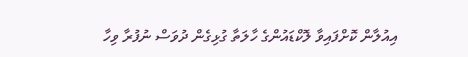އިއުލާން ކޮށްފައިވާ ލޮކްޑައުންގެ ހާލަތާ ގުޅިގެން ދުވަސް ނުފުރާ ވިހާ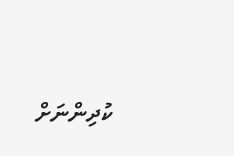ކުދިންނަށް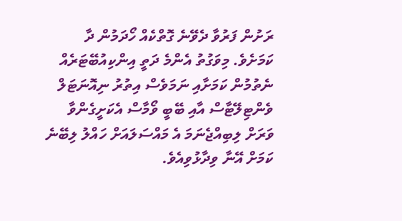ރަށުން ފަރުވާ ދެވޭނެ ގޮތްކެއް ހޯދަމުން ދާ ކަމަށެވެ. މިވަގުތު އެންމެ ދަތީ އިންކިއުބޭޓަރެއް ނެތުމުން ކަމަށާއި ނަމަވެސް އިތުރު ނިއޮނަޓަލް ވެންޓިލޭޓާސް އާއި ބޭބީ ވޯމާސް އެކަށީގެންވާ ވަރަށް ލިބިއްޖެނަމަ އެ މައްސަލައަށް ހައްލު ލިބޭނެ ކަމަށް އޭނާ ވިދާޅުވިއެވެ.